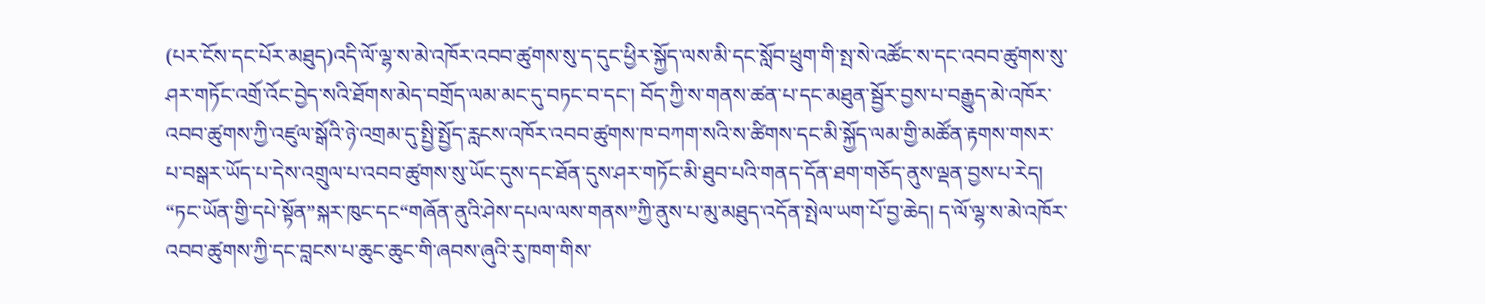(པར་ངོས་དང་པོར་མཐུད)འདི་ལོ་ལྷ་ས་མེ་འཁོར་འབབ་ཚུགས་སུ་ད་དུང་ཕྱིར་སྐྱོད་ལས་མི་དང་སློབ་ཕྲུག་གི་སྤ་སེ་འཚོང་ས་དང་འབབ་ཚུགས་སུ་ཤར་གཏོང་འགྲོ་འོང་བྱེད་སའི་ཐོགས་མེད་བགྲོད་ལམ་མང་དུ་བཏང་བ་དང་། བོད་ཀྱི་ས་གནས་ཚན་པ་དང་མཐུན་སྦྱོར་བྱས་པ་བརྒྱུད་མེ་འཁོར་འབབ་ཚུགས་ཀྱི་འཛུལ་སྒོའི་ཉེ་འགྲམ་དུ་སྤྱི་སྤྱོད་རླངས་འཁོར་འབབ་ཚུགས་ཁ་བཀག་སའི་ས་ཚིགས་དང་མི་སྐྱོད་ལམ་གྱི་མཚོན་རྟགས་གསར་པ་བསྒར་ཡོད་པ་དེས་འགྲུལ་པ་འབབ་ཚུགས་སུ་ཡོང་དུས་དང་ཐོན་དུས་ཤར་གཏོང་མི་ཐུབ་པའི་གནད་དོན་ཐག་གཅོད་ནུས་ལྡན་བྱས་པ་རེད། “ཏང་ཡོན་གྱི་དཔེ་སྟོན”སྐར་ཁུང་དང“གཞོན་ནུའི་ཤེས་དཔལ་ལས་གནས”ཀྱི་ནུས་པ་མུ་མཐུད་འདོན་སྤེལ་ཡག་པོ་བྱ་ཆེད། ད་ལོ་ལྷ་ས་མེ་འཁོར་འབབ་ཚུགས་ཀྱི་དང་བླངས་པ་ཆུང་ཆུང་གི་ཞབས་ཞུའི་རུ་ཁག་གིས་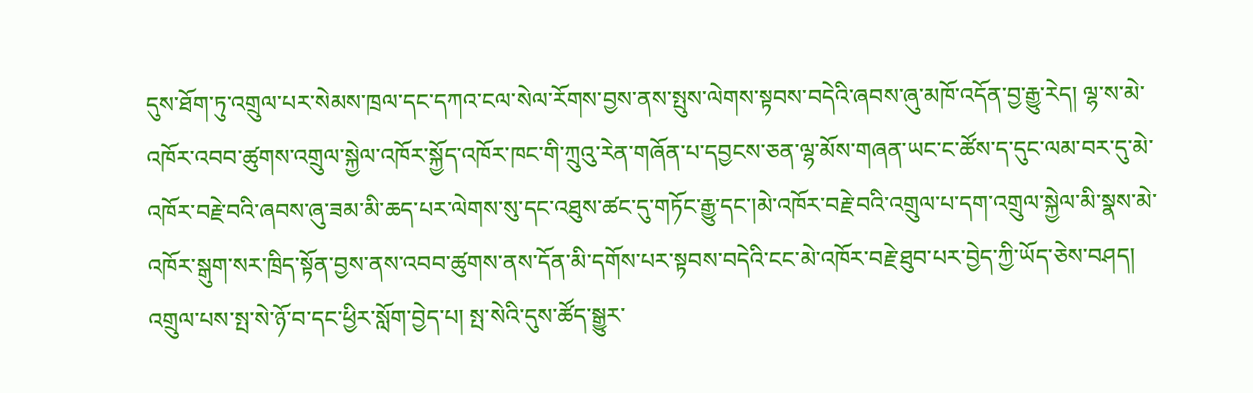དུས་ཐོག་ཏུ་འགྲུལ་པར་སེམས་ཁྲལ་དང་དཀའ་ངལ་སེལ་རོགས་བྱས་ནས་སྤུས་ལེགས་སྟབས་བདེའི་ཞབས་ཞུ་མཁོ་འདོན་བྱ་རྒྱུ་རེད། ལྷ་ས་མེ་འཁོར་འབབ་ཚུགས་འགྲུལ་སྐྱེལ་འཁོར་སྐྱོད་འཁོར་ཁང་གི་ཀྲུའུ་རེན་གཞོན་པ་དབྱངས་ཅན་ལྷ་མོས་གཞན་ཡང་ང་ཚོས་ད་དུང་ལམ་བར་དུ་མེ་འཁོར་བརྗེ་བའི་ཞབས་ཞུ་ཟམ་མི་ཆད་པར་ལེགས་སུ་དང་འཐུས་ཚང་དུ་གཏོང་རྒྱུ་དང་།མེ་འཁོར་བརྗེ་བའི་འགྲུལ་པ་དག་འགྲུལ་སྐྱེལ་མི་སྣས་མེ་འཁོར་སྒུག་སར་ཁྲིད་སྟོན་བྱས་ནས་འབབ་ཚུགས་ནས་དོན་མི་དགོས་པར་སྟབས་བདེའི་ངང་མེ་འཁོར་བརྗེ་ཐུབ་པར་བྱེད་ཀྱི་ཡོད་ཅེས་བཤད།
འགྲུལ་པས་སྤ་སེ་ཉོ་བ་དང་ཕྱིར་སློག་བྱེད་པ། སྤ་སེའི་དུས་ཚོད་སྒྱུར་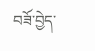བཟོ་བྱེད་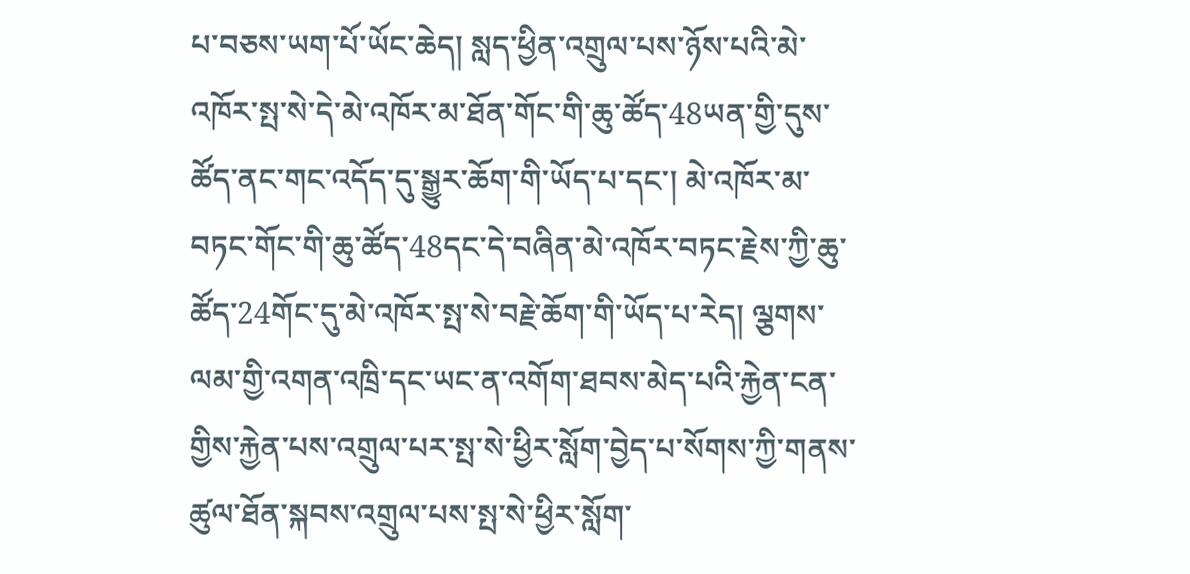པ་བཅས་ཡག་པོ་ཡོང་ཆེད། སླད་ཕྱིན་འགྲུལ་པས་ཉོས་པའི་མེ་འཁོར་སྤ་སེ་དེ་མེ་འཁོར་མ་ཐོན་གོང་གི་ཆུ་ཚོད་48ཡན་གྱི་དུས་ཚོད་ནང་གང་འདོད་དུ་སྒྱུར་ཆོག་གི་ཡོད་པ་དང་། མེ་འཁོར་མ་བཏང་གོང་གི་ཆུ་ཚོད་48དང་དེ་བཞིན་མེ་འཁོར་བཏང་རྗེས་ཀྱི་ཆུ་ཚོད་24གོང་དུ་མེ་འཁོར་སྤ་སེ་བརྗེ་ཆོག་གི་ཡོད་པ་རེད། ལྕགས་ལམ་གྱི་འགན་འཁྲི་དང་ཡང་ན་འགོག་ཐབས་མེད་པའི་རྐྱེན་ངན་གྱིས་རྐྱེན་པས་འགྲུལ་པར་སྤ་སེ་ཕྱིར་སློག་བྱེད་པ་སོགས་ཀྱི་གནས་ཚུལ་ཐོན་སྐབས་འགྲུལ་པས་སྤ་སེ་ཕྱིར་སློག་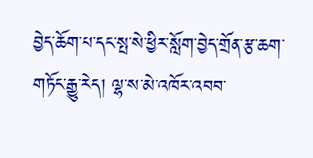བྱེད་ཆོག་པ་དང་སྤ་སེ་ཕྱིར་སློག་བྱེད་གྲོན་རྩ་ཆག་གཏོང་རྒྱུ་རེད། ལྷ་ས་མེ་འཁོར་འབབ་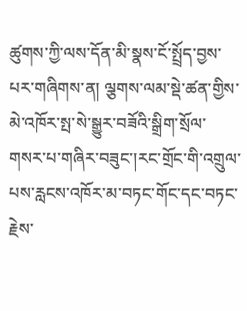ཚུགས་ཀྱི་ལས་དོན་མི་སྣས་ངོ་སྤྲོད་བྱས་པར་གཞིགས་ན། ལྕགས་ལམ་སྡེ་ཚན་གྱིས་མེ་འཁོར་སྤ་སེ་སྒྱུར་བཟོའི་སྒྲིག་སྲོལ་གསར་པ་གཞིར་བཟུང་།རང་གྲོང་གི་འགྲུལ་པས་རླངས་འཁོར་མ་བཏང་གོང་དང་བཏང་རྗེས་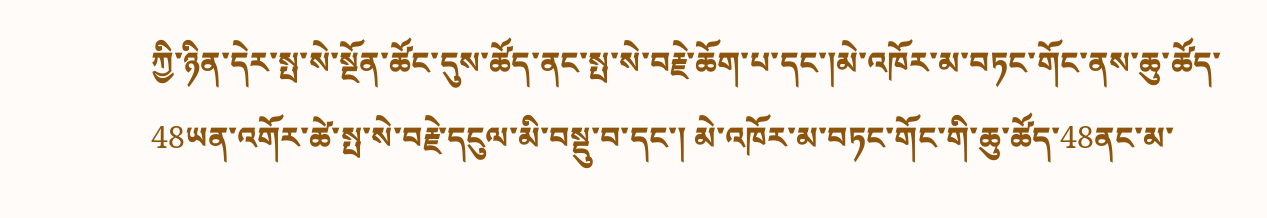ཀྱི་ཉིན་དེར་སྤ་སེ་སྔོན་ཚོང་དུས་ཚོད་ནང་སྤ་སེ་བརྗེ་ཆོག་པ་དང་།མེ་འཁོར་མ་བཏང་གོང་ནས་ཆུ་ཚོད་48ཡན་འགོར་ཚེ་སྤ་སེ་བརྗེ་དངུལ་མི་བསྡུ་བ་དང་། མེ་འཁོར་མ་བཏང་གོང་གི་ཆུ་ཚོད་48ནང་མ་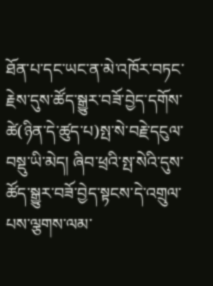ཐོན་པ་དང་ཡང་ན་མེ་འཁོར་བཏང་རྗེས་དུས་ཚོད་སྒྱུར་བཟོ་བྱེད་དགོས་ཚེ(ཉིན་དེ་ཚུད་པ)སྤ་སེ་བརྗེ་དངུལ་བསྡུ་ཡི་མེད། ཞིབ་ཕྲའི་སྤ་སེའི་དུས་ཚོད་སྒྱུར་བཟོ་བྱེད་སྟངས་དེ་འགྲུལ་པས་ལྕགས་ལམ་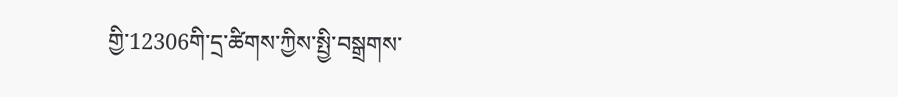གྱི་12306གི་དྲ་ཚིགས་ཀྱིས་སྤྱི་བསྒྲགས་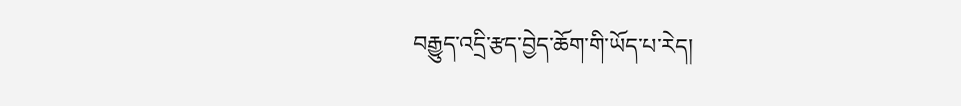བརྒྱུད་འདྲི་རྩད་བྱེད་ཆོག་གི་ཡོད་པ་རེད།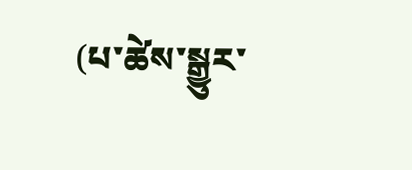(པ་ཚེས་སྒྱུར་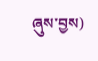ཞུས་བྱས)